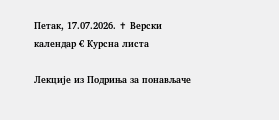Петак, 17.07.2026. ✝ Верски календар € Курсна листа

Лекције из Подриња за понављаче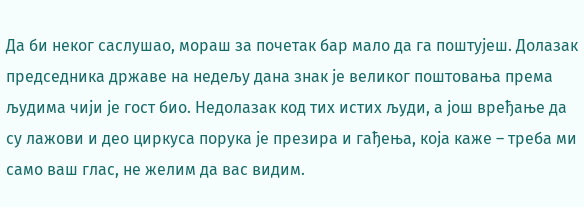Да би неког саслушао, мораш за почетак бар мало да га поштујеш. Долазак председника државе на недељу дана знак је великог поштовања према људима чији је гост био. Недолазак код тих истих људи, а још вређање да су лажови и део циркуса порука је презира и гађења, која каже – треба ми само ваш глас, не желим да вас видим.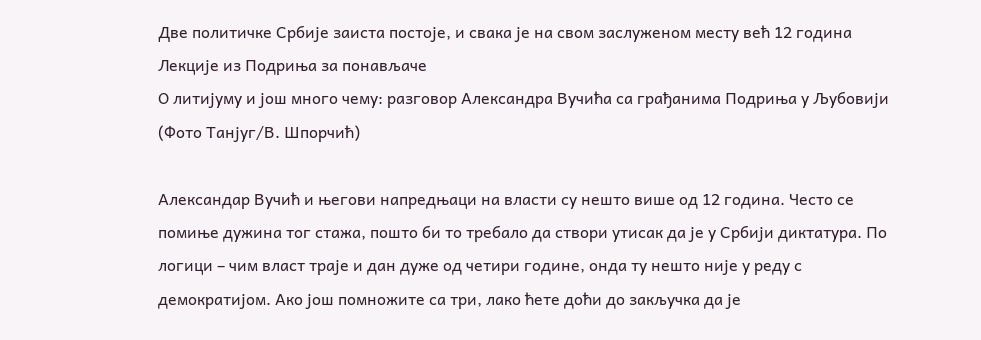Две политичке Србије заиста постоје, и свака је на свом заслуженом месту већ 12 година
Лекције из Подриња за понављаче
О литијуму и још много чему: разговор Александра Вучића са грађанима Подриња у Љубовији (Фото Танјуг/В. Шпорчић)

Александар Вучић и његови напредњаци на власти су нешто више од 12 година. Често се помиње дужина тог стажа, пошто би то требало да створи утисак да је у Србији диктатура. По логици – чим власт траје и дан дуже од четири године, онда ту нешто није у реду с демократијом. Ако још помножите са три, лако ћете доћи до закључка да је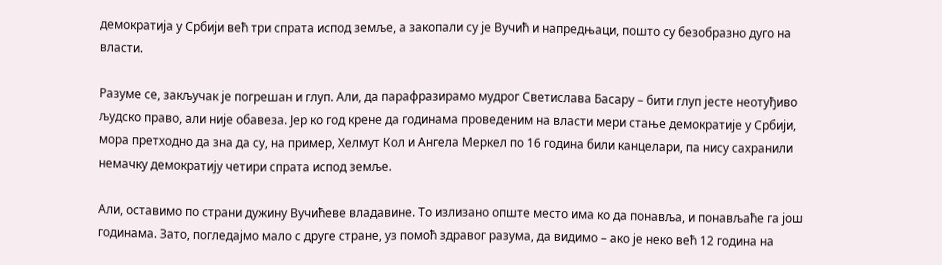демократија у Србији већ три спрата испод земље, а закопали су је Вучић и напредњаци, пошто су безобразно дуго на власти.

Разуме се, закључак је погрешан и глуп. Али, да парафразирамо мудрог Светислава Басару – бити глуп јесте неотуђиво људско право, али није обавеза. Јер ко год крене да годинама проведеним на власти мери стање демократије у Србији, мора претходно да зна да су, на пример, Хелмут Кол и Ангела Меркел по 16 година били канцелари, па нису сахранили немачку демократију четири спрата испод земље.

Али, оставимо по страни дужину Вучићеве владавине. То излизано опште место има ко да понавља, и понављаће га још годинама. Зато, погледајмо мало с друге стране, уз помоћ здравог разума, да видимо – ако је неко већ 12 година на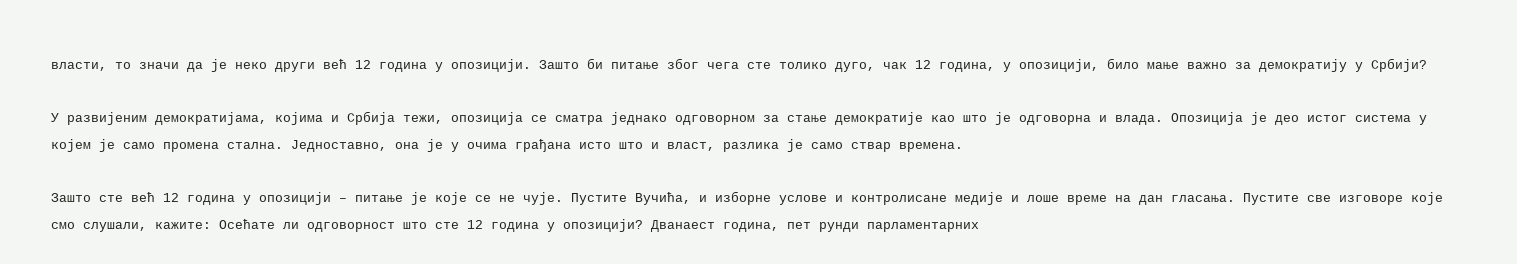власти, то значи да је неко други већ 12 година у опозицији. Зашто би питање због чега сте толико дуго, чак 12 година, у опозицији, било мање важно за демократију у Србији?

У развијеним демократијама, којима и Србија тежи, опозиција се сматра једнако одговорном за стање демократије као што је одговорна и влада. Опозиција је део истог система у којем је само промена стална. Једноставно, она је у очима грађана исто што и власт, разлика је само ствар времена.

Зашто сте већ 12 година у опозицији – питање је које се не чује. Пустите Вучића, и изборне услове и контролисане медије и лоше време на дан гласања. Пустите све изговоре које смо слушали, кажите: Осећате ли одговорност што сте 12 година у опозицији? Дванаест година, пет рунди парламентарних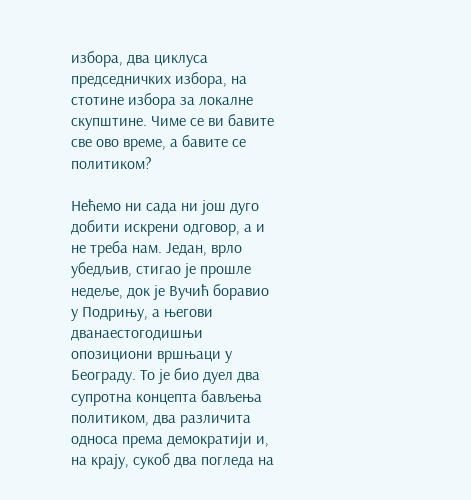избора, два циклуса председничких избора, на стотине избора за локалне скупштине. Чиме се ви бавите све ово време, а бавите се политиком?

Нећемо ни сада ни још дуго добити искрени одговор, а и не треба нам. Један, врло убедљив, стигао је прошле недеље, док је Вучић боравио у Подрињу, а његови дванаестогодишњи опозициони вршњаци у Београду. То је био дуел два супротна концепта бављења политиком, два различита односа према демократији и, на крају, сукоб два погледа на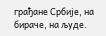грађане Србије, на бираче, на људе.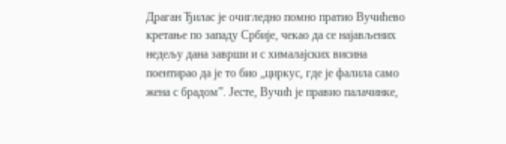Драган Ђилас је очигледно помно пратио Вучићево кретање по западу Србије, чекао да се најављених недељу дана заврши и с хималајских висина поентирао да је то био „циркус, где је фалила само жена с брадом”. Јесте, Вучић је правио палачинке,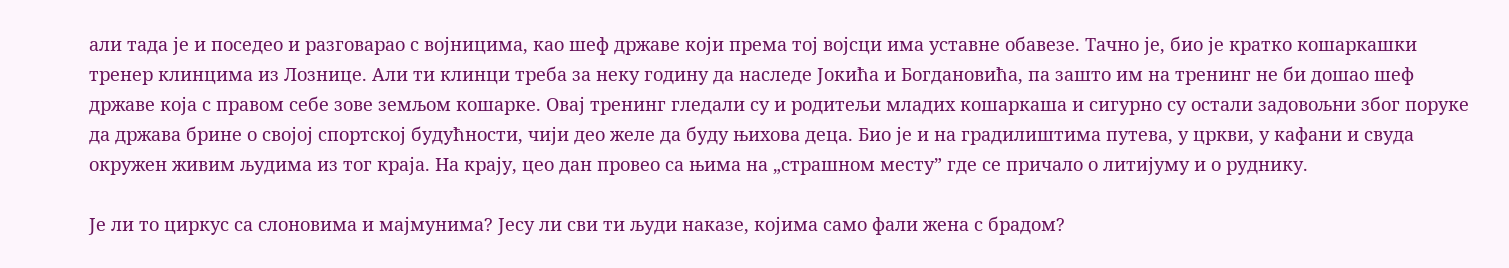али тада је и поседео и разговарао с војницима, као шеф државе који према тој војсци има уставне обавезе. Тачно је, био је кратко кошаркашки тренер клинцима из Лознице. Али ти клинци треба за неку годину да наследе Јокића и Богдановића, па зашто им на тренинг не би дошао шеф државе која с правом себе зове земљом кошарке. Овај тренинг гледали су и родитељи младих кошаркаша и сигурно су остали задовољни због поруке да држава брине о својој спортској будућности, чији део желе да буду њихова деца. Био је и на градилиштима путева, у цркви, у кафани и свуда окружен живим људима из тог краја. На крају, цео дан провео са њима на „страшном месту” где се причало о литијуму и о руднику.

Је ли то циркус са слоновима и мајмунима? Јесу ли сви ти људи наказе, којима само фали жена с брадом?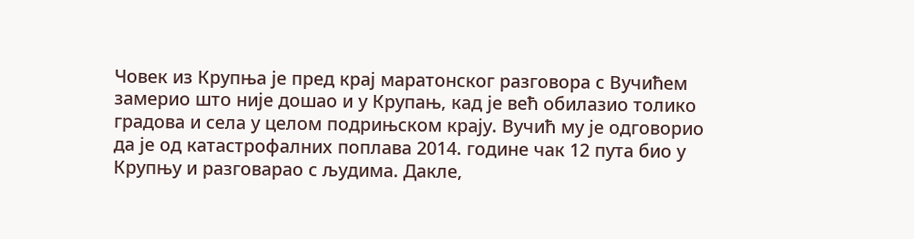Човек из Крупња је пред крај маратонског разговора с Вучићем замерио што није дошао и у Крупањ, кад је већ обилазио толико градова и села у целом подрињском крају. Вучић му је одговорио да је од катастрофалних поплава 2014. године чак 12 пута био у Крупњу и разговарао с људима. Дакле,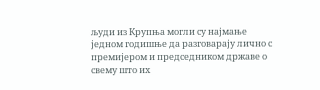људи из Крупња могли су најмање једном годишње да разговарају лично с премијером и председником државе о свему што их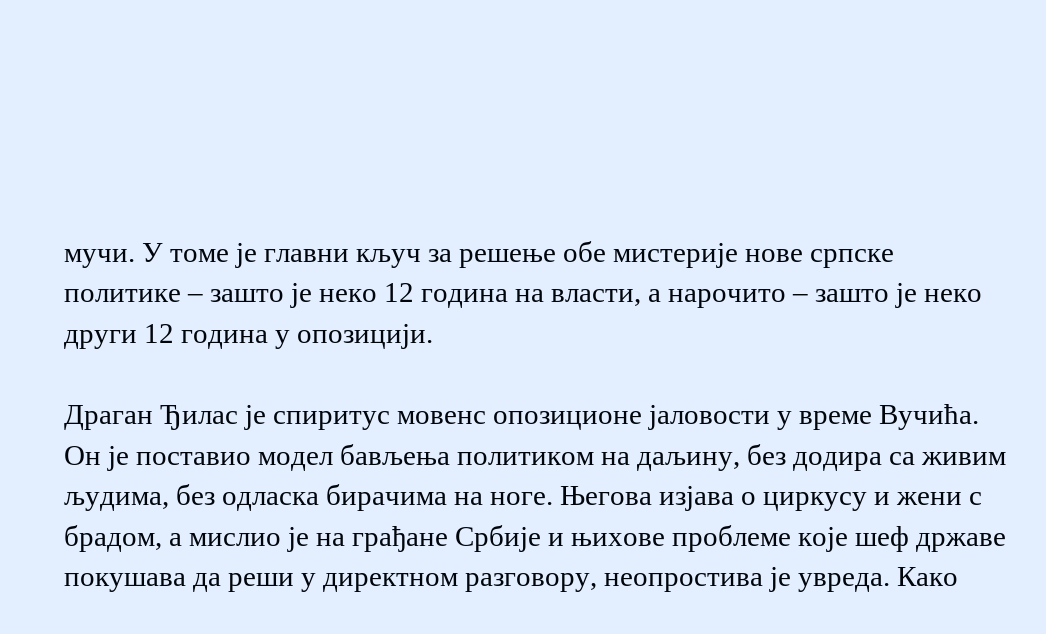мучи. У томе је главни кључ за решење обе мистерије нове српске политике – зашто је неко 12 година на власти, а нарочито – зашто је неко други 12 година у опозицији.

Драган Ђилас је спиритус мовенс опозиционе јаловости у време Вучића. Он је поставио модел бављења политиком на даљину, без додира са живим људима, без одласка бирачима на ноге. Његова изјава о циркусу и жени с брадом, а мислио је на грађане Србије и њихове проблеме које шеф државе покушава да реши у директном разговору, неопростива је увреда. Како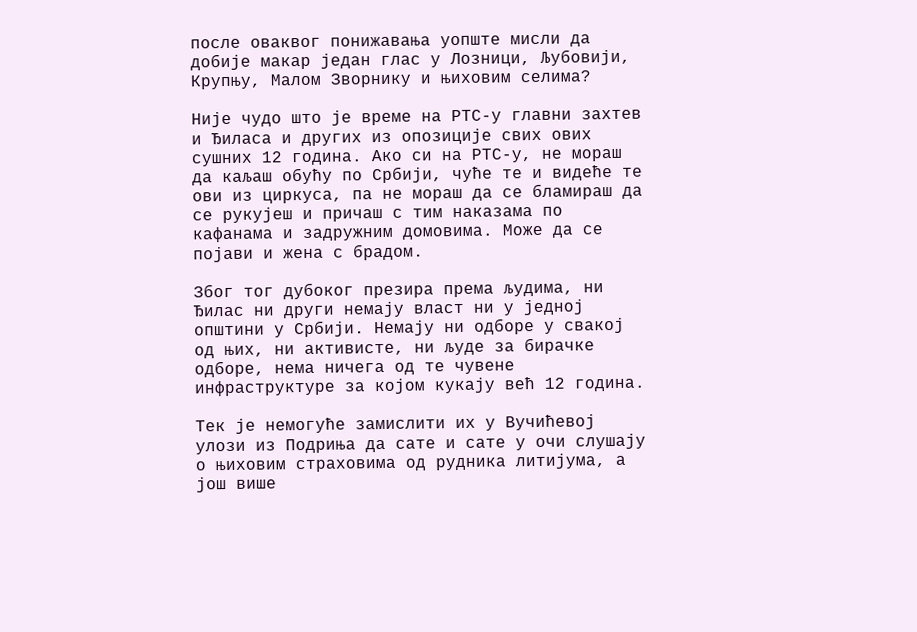после оваквог понижавања уопште мисли да добије макар један глас у Лозници, Љубовији, Крупњу, Малом Зворнику и њиховим селима?

Није чудо што је време на РТС-у главни захтев и Ђиласа и других из опозиције свих ових сушних 12 година. Ако си на РТС-у, не мораш да каљаш обућу по Србији, чуће те и видеће те ови из циркуса, па не мораш да се бламираш да се рукујеш и причаш с тим наказама по кафанама и задружним домовима. Може да се појави и жена с брадом.

Због тог дубоког презира према људима, ни Ђилас ни други немају власт ни у једној општини у Србији. Немају ни одборе у свакој од њих, ни активисте, ни људе за бирачке одборе, нема ничега од те чувене инфраструктуре за којом кукају већ 12 година.

Тек је немогуће замислити их у Вучићевој улози из Подриња да сате и сате у очи слушају о њиховим страховима од рудника литијума, а још више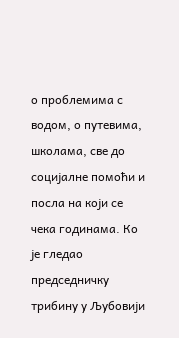о проблемима с водом, о путевима, школама, све до социјалне помоћи и посла на који се чека годинама. Ко је гледао председничку трибину у Љубовији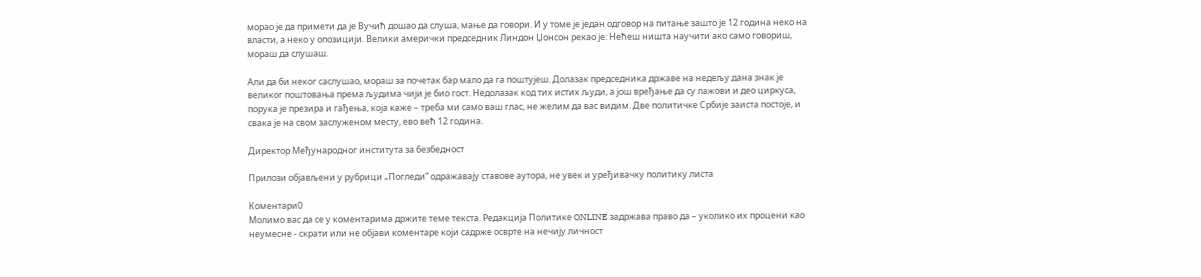морао је да примети да је Вучић дошао да слуша, мање да говори. И у томе је један одговор на питање зашто је 12 година неко на власти, а неко у опозицији. Велики амерички председник Линдон Џонсон рекао је: Нећеш ништа научити ако само говориш, мораш да слушаш.

Али да би неког саслушао, мораш за почетак бар мало да га поштујеш. Долазак председника државе на недељу дана знак је великог поштовања према људима чији је био гост. Недолазак код тих истих људи, а још вређање да су лажови и део циркуса, порука је презира и гађења, која каже – треба ми само ваш глас, не желим да вас видим. Две политичке Србије заиста постоје, и свака је на свом заслуженом месту, ево већ 12 година.

Директор Међународног института за безбедност

Прилози објављени у рубрици „Погледи” одражавају ставове аутора, не увек и уређивачку политику листа

Коментари0
Молимо вас да се у коментарима држите теме текста. Редакција Политике ONLINE задржава право да – уколико их процени као неумесне - скрати или не објави коментаре који садрже осврте на нечију личност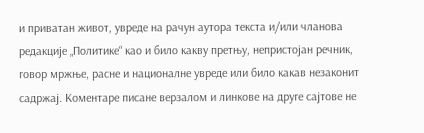и приватан живот, увреде на рачун аутора текста и/или чланова редакције „Политике“ као и било какву претњу, непристојан речник, говор мржње, расне и националне увреде или било какав незаконит садржај. Коментаре писане верзалом и линкове на друге сајтове не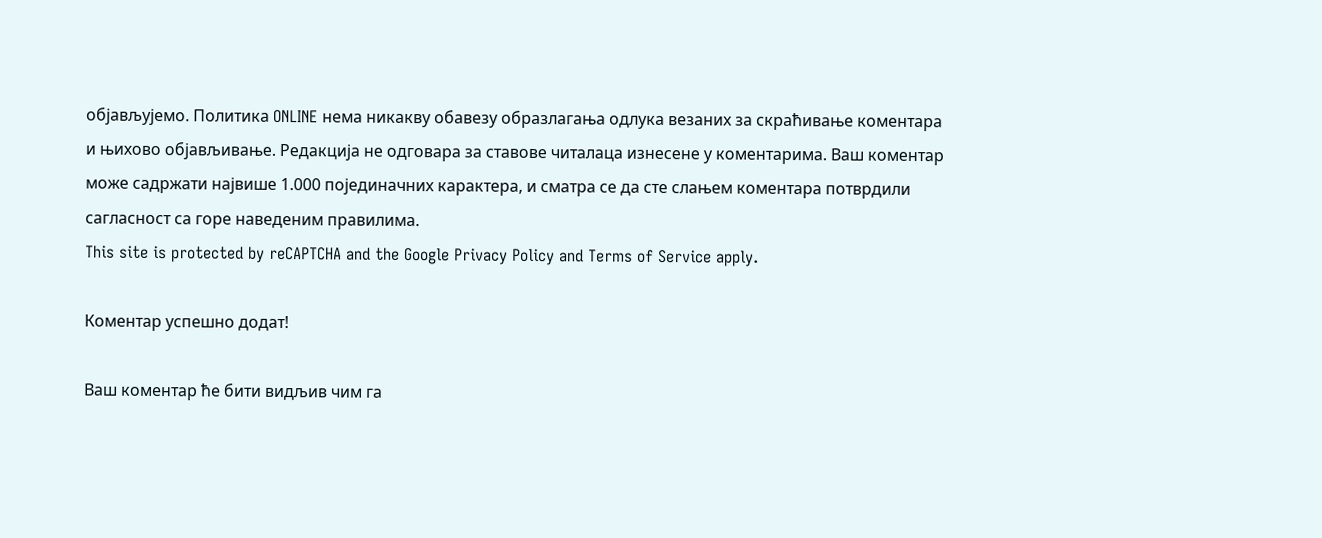објављујемо. Политика ONLINE нема никакву обавезу образлагања одлука везаних за скраћивање коментара и њихово објављивање. Редакција не одговара за ставове читалаца изнесене у коментарима. Ваш коментар може садржати највише 1.000 појединачних карактера, и сматра се да сте слањем коментара потврдили сагласност са горе наведеним правилима.
This site is protected by reCAPTCHA and the Google Privacy Policy and Terms of Service apply.

Комeнтар успeшно додат!

Ваш комeнтар ћe бити видљив чим га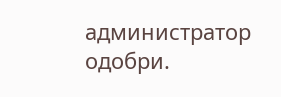администратор одобри.